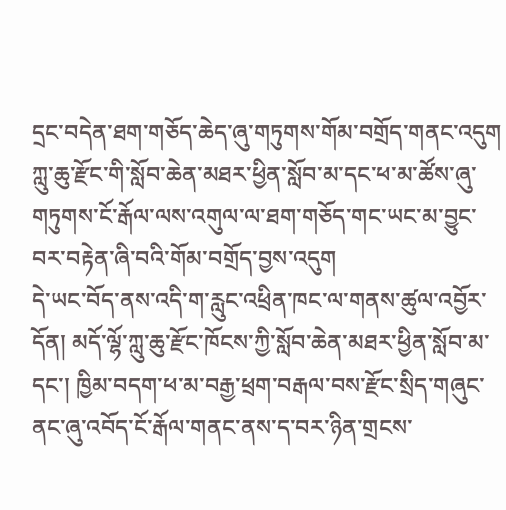དྲང་བདེན་ཐག་གཅོད་ཆེད་ཞུ་གཏུགས་གོམ་བགྲོད་གནང་འདུག
ཀླུ་ཆུ་རྫོང་གི་སློབ་ཆེན་མཐར་ཕྱིན་སློབ་མ་དང་ཕ་མ་ཚོས་ཞུ་གཏུགས་ངོ་རྒོལ་ལས་འགུལ་ལ་ཐག་གཅོད་གང་ཡང་མ་བྱུང་བར་བརྟེན་ཞི་བའི་གོམ་བགྲོད་བྱས་འདུག
དེ་ཡང་བོད་ནས་འདི་ག་རླུང་འཕྲིན་ཁང་ལ་གནས་ཚུལ་འབྱོར་དོན། མདོ་ལྷོ་ཀླུ་ཆུ་རྫོང་ཁོངས་ཀྱི་སློབ་ཆེན་མཐར་ཕྱིན་སློབ་མ་དང་། ཁྱིམ་བདག་ཕ་མ་བརྒྱ་ཕྲག་བརྒལ་བས་རྫོང་སྲིད་གཞུང་ནང་ཞུ་འབོད་ངོ་རྒོལ་གནང་ནས་ད་བར་ཉིན་གྲངས་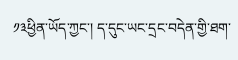༡༣ཕྱིན་ཡོད་ཀྱང་། ད་དུང་ཡང་དྲང་བདེན་གྱི་ཐག་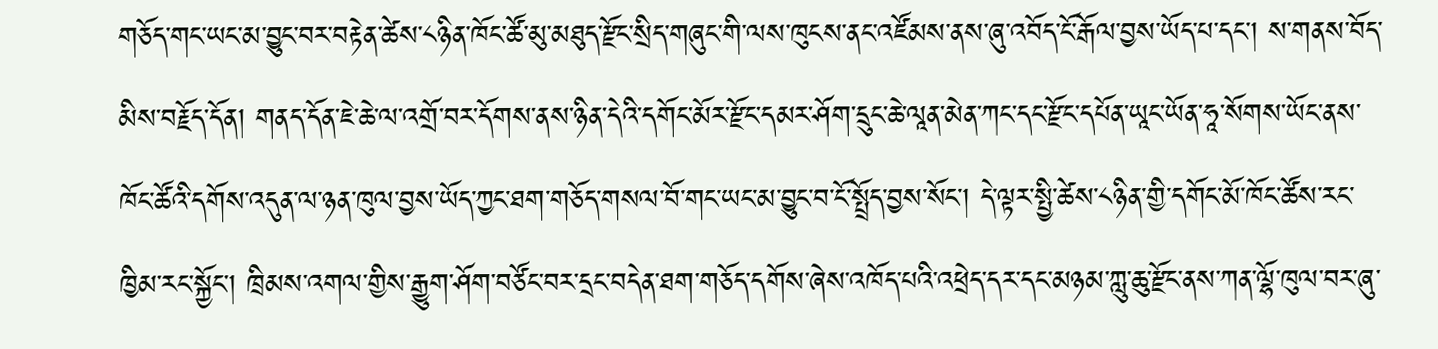གཅོད་གང་ཡང་མ་བྱུང་བར་བརྟེན་ཚེས་༨ཉིན་ཁོང་ཚོ་མུ་མཐུད་རྫོང་སྲིད་གཞུང་གི་ལས་ཁུངས་ནང་འཛོམས་ནས་ཞུ་འབོད་ངོ་རྒོལ་བྱས་ཡོད་པ་དང་། ས་གནས་བོད་མིས་བརྗོད་དོན། གནད་དོན་ཇེ་ཆེ་ལ་འགྲོ་བར་དོགས་ནས་ཉིན་དེའི་དགོང་མོར་རྫོང་དམར་ཤོག་དྲུང་ཆེ་ལཱན་མེན་ཀང་དང་རྫོང་དཔོན་ཡཱང་ཡོན་ཧཱ་སོགས་ཡོང་ནས་ཁོང་ཚོའི་དགོས་འདུན་ལ་ཉན་ཁུལ་བྱས་ཡོད་ཀྱང་ཐག་གཅོད་གསལ་བོ་གང་ཡང་མ་བྱུང་བ་ངོ་སྤྲོད་བྱས་སོང་། དེ་ལྟར་སྤྱི་ཚེས་༨ཉིན་གྱི་དགོང་མོ་ཁོང་ཚོས་རང་ཁྱིམ་རང་སྐྱོང་། ཁྲིམས་འགལ་གྱིས་རྒྱུག་ཤོག་བཙོང་བར་དྲང་བདེན་ཐག་གཅོད་དགོས་ཞེས་འཁོད་པའི་འཕྲེད་དར་དང་མཉམ་ཀླུ་ཆུ་རྫོང་ནས་ཀན་ལྷོ་ཁུལ་བར་ཞུ་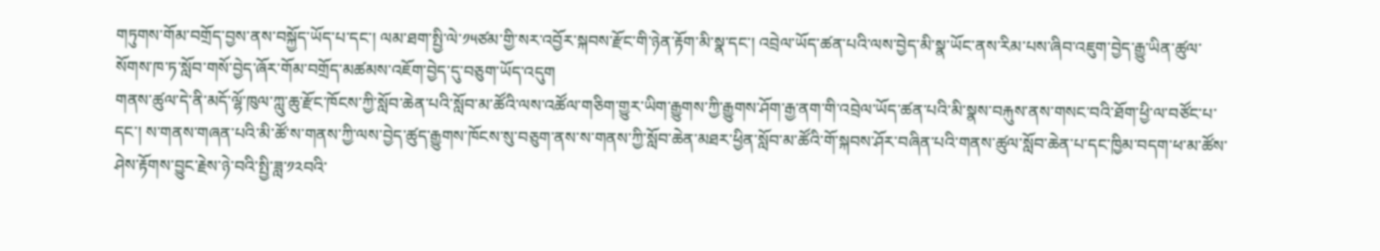གཏུགས་གོམ་བགྲོད་བྱས་ནས་བསྐྱོད་ཡོད་པ་དང་། ལམ་ཐག་སྤྱི་ལེ་༡༥ཙམ་གྱི་སར་འབྱོར་སྐབས་རྫོང་གི་ཉེན་རྟོག་མི་སྣ་དང་། འབྲེལ་ཡོད་ཚན་པའི་ལས་བྱེད་མི་སྣ་ཡོང་ནས་རིམ་པས་ཞིབ་འཇུག་བྱེད་རྒྱུ་ཡིན་ཚུལ་སོགས་ཁ་ཏ་སློབ་གསོ་བྱེད་ཞོར་གོམ་བགྲོད་མཚམས་འཇོག་བྱེད་དུ་བཅུག་ཡོད་འདུག
གནས་ཚུལ་དེ་ནི་མདོ་ལྷོ་ཁུལ་ཀླུ་ཆུ་རྫོང་ཁོངས་ཀྱི་སློབ་ཆེན་པའི་སློབ་མ་ཚོའི་ལས་འཚོལ་གཅིག་གྱུར་ཡིག་རྒྱུགས་ཀྱི་རྒྱུགས་ཤོག་རྒྱ་ནག་གི་འབྲེལ་ཡོད་ཚན་པའི་མི་སྣས་བརྐུས་ནས་གསང་བའི་ཐོག་ཕྱི་ལ་བཙོང་པ་དང་། ས་གནས་གཞན་པའི་མི་ཚོ་ས་གནས་ཀྱི་ལས་བྱེད་ཚུད་རྒྱུགས་ཁོངས་སུ་བཅུག་ནས་ས་གནས་ཀྱི་སློབ་ཆེན་མཐར་ཕྱིན་སློབ་མ་ཚོའི་གོ་སྐབས་ཤོར་བཞིན་པའི་གནས་ཚུལ་སློབ་ཆེན་པ་དང་ཁྱིམ་བདག་ཕ་མ་ཚོས་ཤེས་རྟོགས་བྱུང་རྗེས་ཉེ་བའི་སྤྱི་ཟླ་༡༢བའི་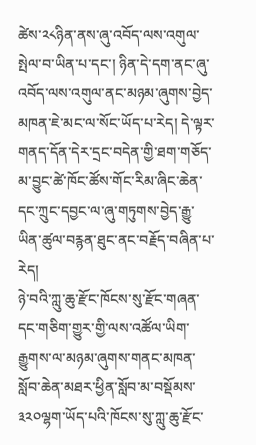ཚེས་༢༨ཉིན་ནས་ཞུ་འབོད་ལས་འགུལ་སྤེལ་བ་ཡིན་པ་དང་། ཉིན་དེ་དག་ནང་ཞུ་འབོད་ལས་འགུལ་ནང་མཉམ་ཞུགས་བྱེད་མཁན་ཇེ་མང་ལ་སོང་ཡོད་པ་རེད། དེ་ལྟར་གནད་དོན་དེར་དྲང་བདེན་གྱི་ཐག་གཅོད་མ་བྱུང་ཚེ་ཁོང་ཚོས་གོང་རིམ་ཞིང་ཆེན་དང་ཀྲུང་དབྱང་ལ་ཞུ་གཏུགས་བྱེད་རྒྱུ་ཡིན་ཚུལ་བརྙན་ཐུང་ནང་བརྗོད་བཞིན་པ་རེད།
ཉེ་བའི་ཀླུ་ཆུ་རྫོང་ཁོངས་སུ་རྫོང་གཞན་དང་གཅིག་གྱུར་གྱི་ལས་འཚོལ་ཡིག་རྒྱུགས་ལ་མཉམ་ཞུགས་གནང་མཁན་སློབ་ཆེན་མཐར་ཕྱིན་སློབ་མ་བསྡོམས་༣༢༠ལྷག་ཡོད་པའི་ཁོངས་སུ་ཀླུ་ཆུ་རྫོང་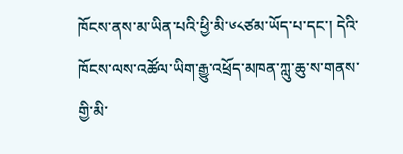ཁོངས་ནས་མ་ཡིན་པའི་ཕྱི་མི་༦༨ཙམ་ཡོད་པ་དང་། དེའི་ཁོངས་ལས་འཚོལ་ཡིག་རྒྱུ་འཕྲོད་མཁན་ཀླུ་ཆུ་ས་གནས་གྱི་མི་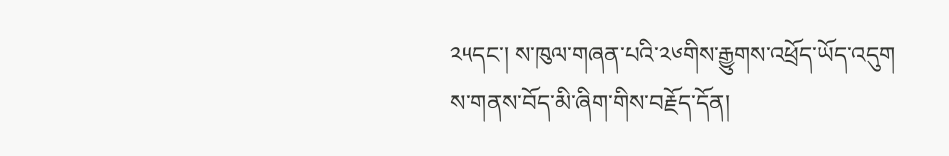༢༥དང་། ས་ཁུལ་གཞན་པའི་༢༦གིས་རྒྱུགས་འཕྲོད་ཡོད་འདུག
ས་གནས་བོད་མི་ཞིག་གིས་བརྗོད་དོན།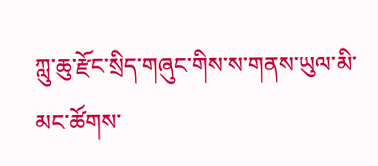ཀླུ་ཆུ་རྫོང་སྲིད་གཞུང་གིས་ས་གནས་ཡུལ་མི་མང་ཚོགས་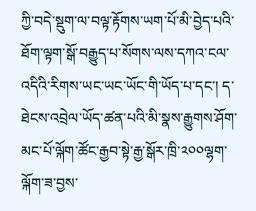ཀྱི་བདེ་སྡུག་ལ་བལྟ་རྟོགས་ཡག་པོ་མི་བྱེད་པའི་ཐོག་ལྟག་སྒོ་བརྒྱུད་པ་སོགས་ལས་དཀའ་ངལ་འདིའི་རིགས་ཡང་ཡང་ཡོང་གི་ཡོད་པ་དང་། ད་ཐེངས་འབྲེལ་ཡོད་ཚན་པའི་མི་སྣས་རྒྱུགས་ཤོག་མང་པོ་ལྐོག་ཚོང་རྒྱབ་སྟེ་རྒྱ་སྒོར་ཁྲི་༢༠༠ལྷག་ལྐོག་ཟ་བྱས་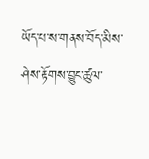ཡོད་པ་ས་གནས་བོད་མིས་ཤེས་རྟོགས་བྱུང་ཚུལ་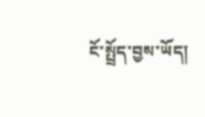ངོ་སྤྲོད་བྱས་ཡོད།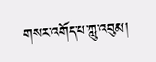གསར་འགོད་པ་ཀླུ་འབུམ།